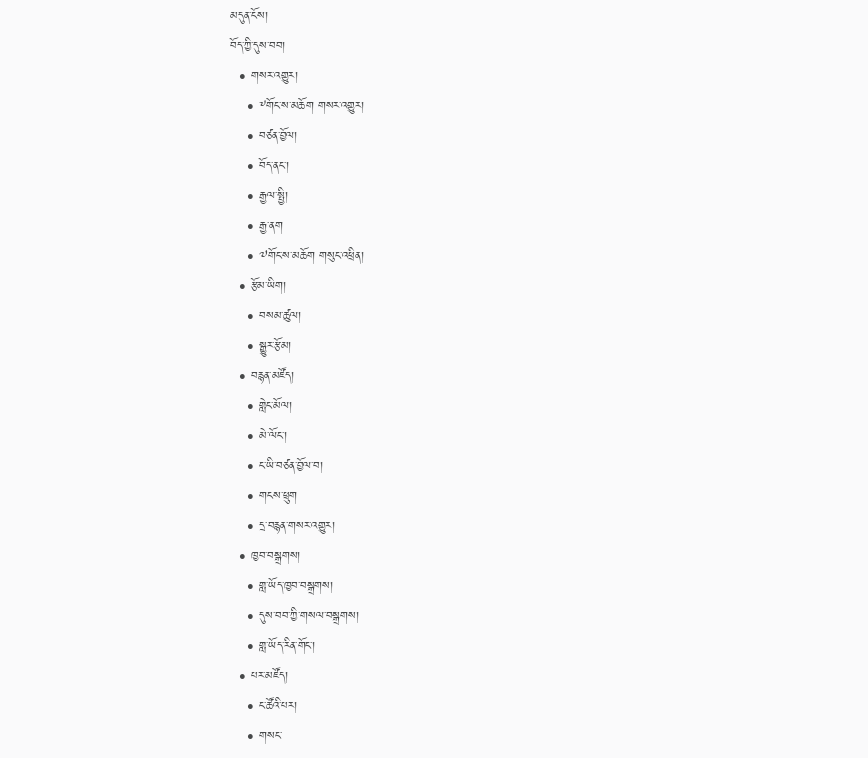མདུན་ངོས།
བོད་ཀྱི་དུས་བབ།
  • གསར་འགྱུར།
    • ༸གོང་ས་མཆོག གསར་འགྱུར།
    • བཙན་བྱོལ།
    • བོད་ནང་།
    • རྒྱལ་སྤྱི།
    • རྒྱ་ནག
    • ༧གོང་ས་མཆོག གསུང་འཕྲིན།
  • རྩོམ་ཡིག།
    • བསམ་ཚུལ།
    • སྒྱུར་རྩོམ།
  • བརྙན་མཛོད།
    • གླེང་མོལ།
    • མེ་ལོང་།
    • ང་ཡི་བཙན་བྱོལ་བ།
    • གངས་ཕྲུག
    • དྲ་བརྙན་གསར་འགྱུར།
  • ཁྱབ་བསྒྲགས།
    • གླ་ཡོད་ཁྱབ་བསྒྲགས།
    • དུས་བབ་ཀྱི་གསལ་བསྒྲགས།
    • གླ་ཡོད་རིན་གོང་།
  • པར་མཛོད།
    • ང་ཚོའི་པར།
    • གསང་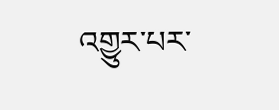འགྱུར་པར་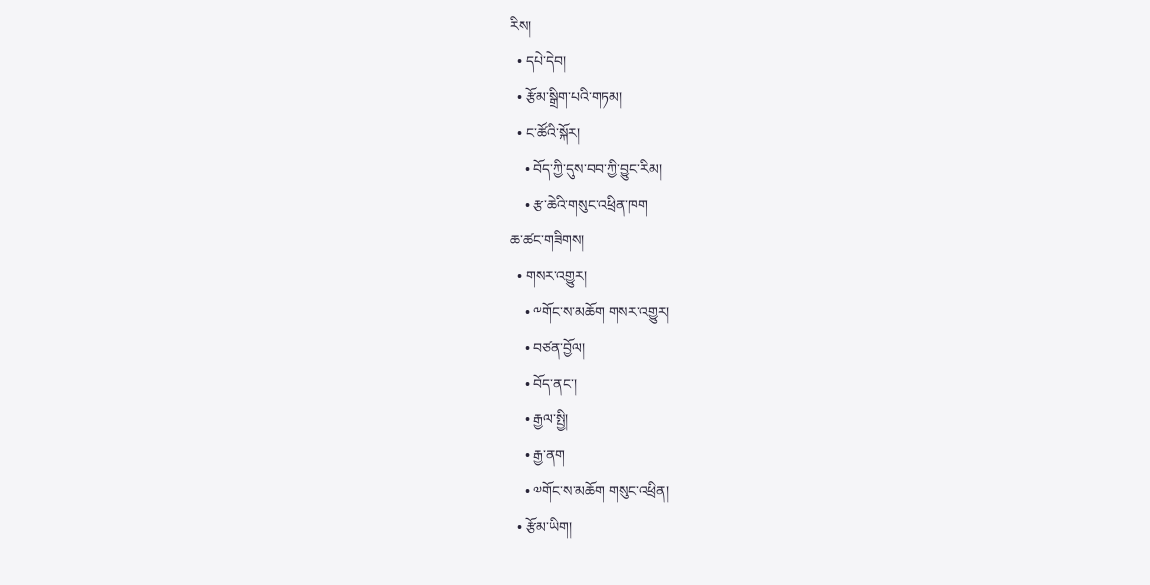རིས།
  • དཔེ་དེབ།
  • རྩོམ་སྒྲིག་པའི་གཏམ།
  • ང་ཚོའི་སྐོར།
    • བོད་ཀྱི་དུས་བབ་ཀྱི་བྱུང་རིམ།
    • རྩ་ཆེའི་གསུང་འཕྲིན་ཁག
ཆ་ཚང་གཟིགས།
  • གསར་འགྱུར།
    • ༸གོང་ས་མཆོག གསར་འགྱུར།
    • བཙན་བྱོལ།
    • བོད་ནང་།
    • རྒྱལ་སྤྱི།
    • རྒྱ་ནག
    • ༧གོང་ས་མཆོག གསུང་འཕྲིན།
  • རྩོམ་ཡིག།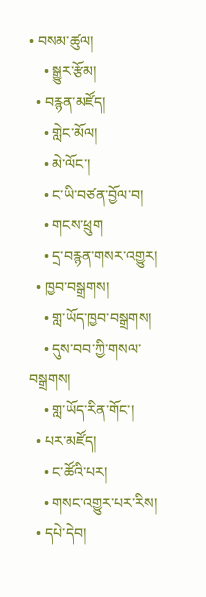• བསམ་ཚུལ།
    • སྒྱུར་རྩོམ།
  • བརྙན་མཛོད།
    • གླེང་མོལ།
    • མེ་ལོང་།
    • ང་ཡི་བཙན་བྱོལ་བ།
    • གངས་ཕྲུག
    • དྲ་བརྙན་གསར་འགྱུར།
  • ཁྱབ་བསྒྲགས།
    • གླ་ཡོད་ཁྱབ་བསྒྲགས།
    • དུས་བབ་ཀྱི་གསལ་བསྒྲགས།
    • གླ་ཡོད་རིན་གོང་།
  • པར་མཛོད།
    • ང་ཚོའི་པར།
    • གསང་འགྱུར་པར་རིས།
  • དཔེ་དེབ།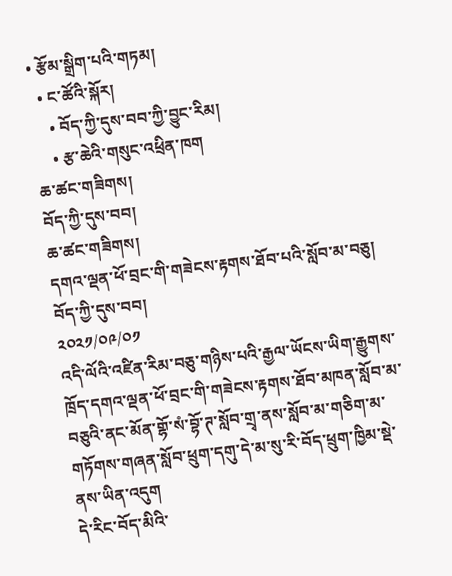• རྩོམ་སྒྲིག་པའི་གཏམ།
  • ང་ཚོའི་སྐོར།
    • བོད་ཀྱི་དུས་བབ་ཀྱི་བྱུང་རིམ།
    • རྩ་ཆེའི་གསུང་འཕྲིན་ཁག
ཆ་ཚང་གཟིགས།
བོད་ཀྱི་དུས་བབ།
ཆ་ཚང་གཟིགས།
དགའ་ལྡན་ཕོ་བྲང་གི་གཟེངས་རྟགས་ཐོབ་པའི་སློབ་མ་བཅུ།
བོད་ཀྱི་དུས་བབ།
༢༠༢༡/༠༩/༠༡
འདི་ལོའི་འཛིན་རིམ་བཅུ་གཉིས་པའི་རྒྱལ་ཡོངས་ཡིག་རྒྱུགས་ཁྲོད་དགའ་ལྡན་ཕོ་བྲང་གི་གཟེངས་རྟགས་ཐོབ་མཁན་སློབ་མ་བཅུའི་ནང་མོན་གྷོ་སཾ་བྷོ་ཊ་སློབ་གྲྭ་ནས་སློབ་མ་གཅིག་མ་གཏོགས་གཞན་སློབ་ཕྲུག་དགུ་དེ་མ་སུ་རི་བོད་ཕྲུག་ཁྱིམ་སྡེ་ནས་ཡིན་འདུག
དེ་རིང་བོད་མིའི་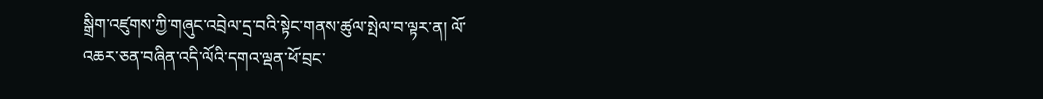སྒྲིག་འཛུགས་ཀྱི་གཞུང་འབྲེལ་དྲ་བའི་སྟེང་གནས་ཚུལ་སྤེལ་བ་ལྟར་ན། ལོ་འཆར་ཅན་བཞིན་འདི་ལོའི་དགའ་ལྡན་ཕོ་བྲང་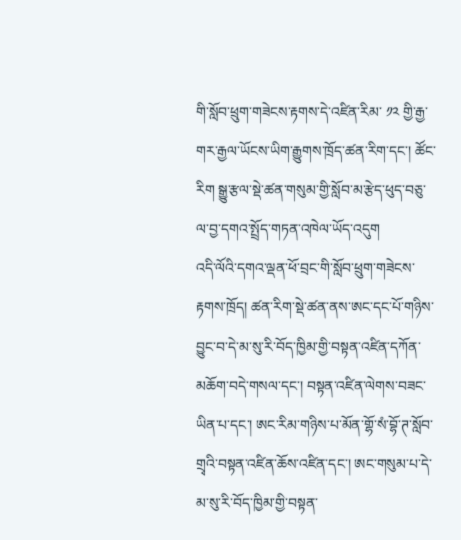གི་སློབ་ཕྲུག་གཟེངས་རྟགས་དེ་འཛིན་རིམ་ ༡༢ གྱི་རྒྱ་གར་རྒྱལ་ཡོངས་ཡིག་རྒྱུགས་ཁྲོད་ཚན་རིག་དང་། ཚོང་རིག སྒྱུ་རྩལ་སྡེ་ཚན་གསུམ་གྱི་སློབ་མ་རྩེད་ཕུད་བཅུ་ལ་བྱ་དགའ་སྤྲོད་གཏན་འཁེལ་ཡོད་འདུག
འདི་ལོའི་དགའ་ལྡན་ཕོ་བྲང་གི་སློབ་ཕྲུག་གཟེངས་རྟགས་ཁྲོད། ཚན་རིག་སྡེ་ཚན་ནས་ཨང་དང་པོ་གཉིས་བྱུང་བ་དེ་མ་སུ་རི་བོད་ཁྱིམ་གྱི་བསྟན་འཛིན་དཀོན་མཆོག་བདེ་གསལ་དང་། བསྟན་འཛིན་ལེགས་བཟང་ཡིན་པ་དང་། ཨང་རིམ་གཉིས་པ་མོན་གྷོ་སཾ་བྷོ་ཊ་སློབ་གྲྭའི་བསྟན་འཛིན་ཆོས་འཛིན་དང་། ཨང་གསུམ་པ་དེ་མ་སུ་རི་བོད་ཁྱིམ་གྱི་བསྟན་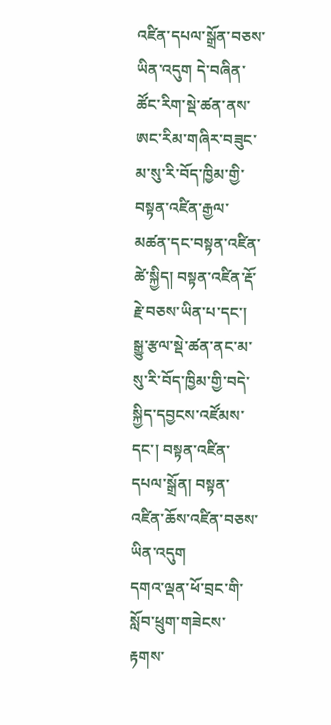འཛིན་དཔལ་སྒྲོན་བཅས་ཡིན་འདུག དེ་བཞིན་ཚོང་རིག་སྡེ་ཚན་ནས་ཨང་རིམ་གཞིར་བཟུང་མ་སུ་རི་བོད་ཁྱིམ་གྱི་བསྟན་འཛིན་རྒྱལ་མཚན་དང་བསྟན་འཛིན་ཚེ་སྐྱིད། བསྟན་འཛིན་རྡོ་རྗེ་བཅས་ཡིན་པ་དང་། སྒྱུ་རྩལ་སྡེ་ཚན་ནང་མ་སུ་རི་བོད་ཁྱིམ་གྱི་བདེ་སྐྱིད་དབྱངས་འཛོམས་དང་། བསྟན་འཛིན་དཔལ་སྒྲོན། བསྟན་འཛིན་ཆོས་འཛིན་བཅས་ཡིན་འདུག
དགའ་ལྡན་ཕོ་བྲང་གི་སློབ་ཕྲུག་གཟེངས་རྟགས་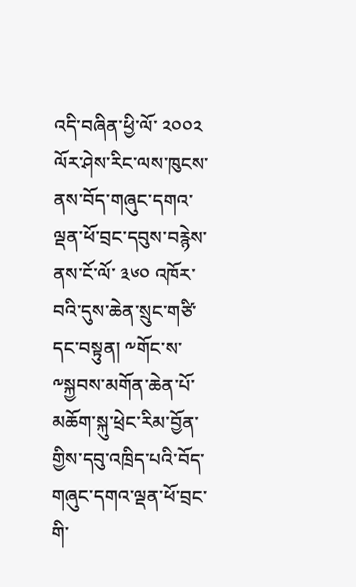འདི་བཞིན་ཕྱི་ལོ་ ༢༠༠༢ ལོར་ཤེས་རིང་ལས་ཁུངས་ནས་བོད་གཞུང་དགའ་ལྡན་ཕོ་བྲང་དབུས་བརྙེས་ནས་ངོ་ལོ་ ༣༦༠ འཁོར་བའི་དུས་ཆེན་སྲུང་གཙི་དང་བསྟུན། ༸གོང་ས་༸སྐྱབས་མགོན་ཆེན་པོ་མཆོག་སྐུ་ཕྲེང་རིམ་བྱོན་གྱིས་དབུ་འཁྲིད་པའི་བོད་གཞུང་དགའ་ལྡན་ཕོ་བྲང་གི་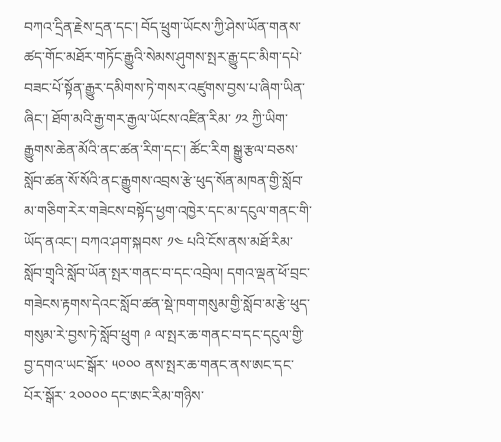བཀའ་དྲིན་རྗེས་དྲན་དང་། བོད་ཕྲུག་ཡོངས་ཀྱི་ཤེས་ཡོན་གནས་ཚད་གོང་མཐོར་གཏོང་རྒྱུའི་སེམས་ཤུགས་སྤར་རྒྱུ་དང་མིག་དཔེ་བཟང་པོ་སྟོན་རྒྱུར་དམིགས་ཏེ་གསར་འཛུགས་བྱས་པ་ཞིག་ཡིན་ཞིང་། ཐོག་མའི་རྒྱ་གར་རྒྱལ་ཡོངས་འཛིན་རིམ་ ༡༢ ཀྱི་ཡིག་རྒྱུགས་ཆེན་མོའི་ནང་ཚན་རིག་དང་། ཚོང་རིག སྒྱུ་རྩལ་བཅས་སློབ་ཚན་སོ་སོའི་ནང་རྒྱུགས་འབྲས་རྩེ་ཕུད་སོན་མཁན་གྱི་སློབ་མ་གཅིག་རེར་གཟེངས་བསྟོད་ཕྱག་འཁྱེར་དང་མ་དངུལ་གནང་གི་ཡོད་ནའང་། བཀའ་ཤག་སྐབས་ ༡༤ པའི་ངོས་ནས་མཐོ་རིམ་སློབ་གྲྭའི་སློབ་ཡོན་སྤར་གནང་བ་དང་འབྲེལ། དགའ་ལྡན་ཕོ་བྲང་གཟེངས་རྟགས་དེའང་སློབ་ཚན་སྡེ་ཁག་གསུམ་གྱི་སློབ་མ་རྩེ་ཕུད་གསུམ་རེ་བྱས་ཏེ་སློབ་ཕྲུག ༩ ལ་སྤར་ཆ་གནང་བ་དང་དངུལ་གྱི་བྱ་དགའ་ཡང་སྒོར་ ༥༠༠༠ ནས་སྤར་ཆ་གནང་ནས་ཨང་དང་པོར་སྒོར་ ༢༠༠༠༠ དང་ཨང་རིམ་གཉིས་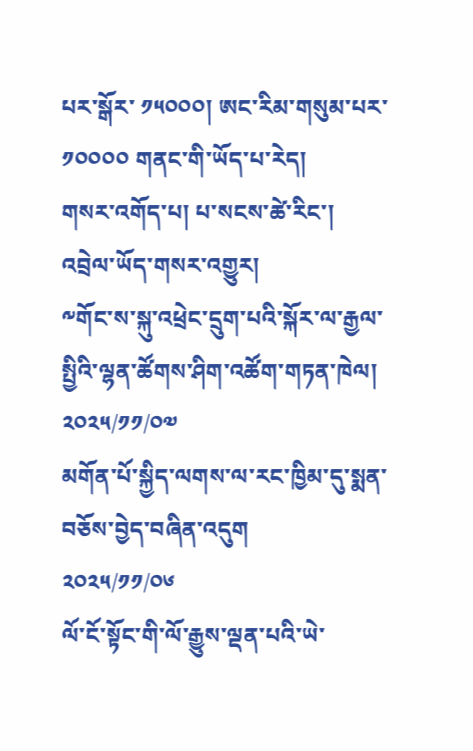པར་སྒོར་ ༡༥༠༠༠། ཨང་རིམ་གསུམ་པར་ ༡༠༠༠༠ གནང་གི་ཡོད་པ་རེད།
གསར་འགོད་པ། པ་སངས་ཚེ་རིང་།
འབྲེལ་ཡོད་གསར་འགྱུར།
༸གོང་ས་སྐུ་འཕྲེང་དྲུག་པའི་སྐོར་ལ་རྒྱལ་སྤྱིའི་ལྷན་ཚོགས་ཤིག་འཚོག་གཏན་ཁེལ།
༢༠༢༥/༡༡/༠༧
མགོན་པོ་སྐྱིད་ལགས་ལ་རང་ཁྱིམ་དུ་སྨན་བཅོས་བྱེད་བཞིན་འདུག
༢༠༢༥/༡༡/༠༦
ལོ་ངོ་སྟོང་གི་ལོ་རྒྱུས་ལྡན་པའི་ཡེ་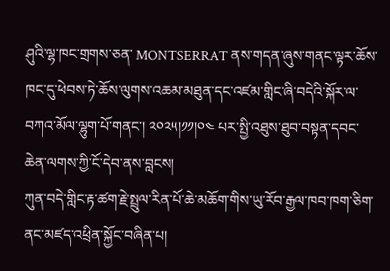ཤུའི་ལྷ་ཁང་གྲགས་ཅན་ MONTSERRAT ནས་གདན་ཞུས་གནང་ལྟར་ཆོས་ཁང་དུ་ཕེབས་ཏེ་ཆོས་ལུགས་འཆམ་མཐུན་དང་འཛམ་གླིང་ཞི་བདེའི་སྐོར་ལ་བཀའ་མོལ་ལྷུག་པོ་གནང་། ༢༠༢༥།༡༡།༠༤ པར་སྤྱི་འཐུས་ཐུབ་བསྟན་དབང་ཆེན་ལགས་ཀྱི་ངོ་དེབ་ནས་བླངས།
ཀུན་བདེ་གླིང་རྟ་ཚག་རྗེ་སྤྲུལ་རིན་པོ་ཆེ་མཆོག་གིས་ཡུ་རོབ་རྒྱལ་ཁབ་ཁག་ཅིག་ནང་མཛད་འཕྲིན་སྐྱོང་བཞིན་པ།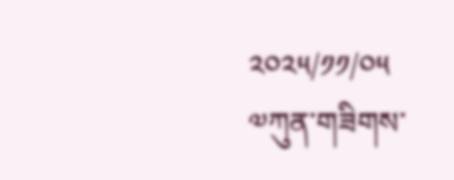༢༠༢༥/༡༡/༠༥
༧ཀུན་གཟིགས་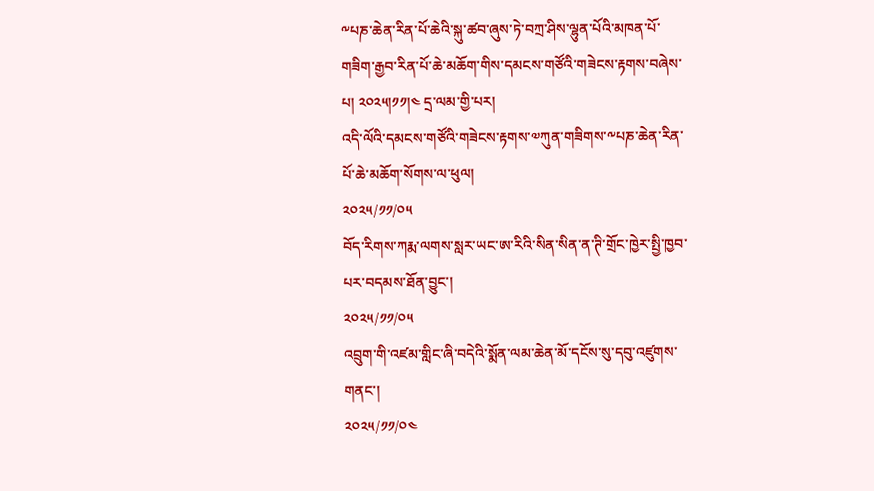༸པཎ་ཆེན་རིན་པོ་ཆེའི་སྐུ་ཚབ་ཞུས་ཏེ་བཀྲ་ཤིས་ལྷུན་པོའི་མཁན་པོ་གཟིག་རྒྱབ་རིན་པོ་ཆེ་མཆོག་གིས་དམངས་གཙོའི་གཟེངས་རྟགས་བཞེས་པ། ༢༠༢༥།༡༡།༤ དྲ་ལམ་གྱི་པར།
འདི་ལོའི་དམངས་གཙོའི་གཟེངས་རྟགས་༧ཀུན་གཟིགས་༸པཎ་ཆེན་རིན་པོ་ཆེ་མཆོག་སོགས་ལ་ཕུལ།
༢༠༢༥/༡༡/༠༥
བོད་རིགས་ཀརྨ་ལགས་སླར་ཡང་ཨ་རིའི་སིན་སིན་ན་ཊི་གྲོང་ཁྱེར་སྤྱི་ཁྱབ་པར་བདམས་ཐོན་བྱུང་།
༢༠༢༥/༡༡/༠༥
འབྲུག་གི་འཛམ་གླིང་ཞི་བདེའི་སྨོན་ལམ་ཆེན་མོ་དངོས་སུ་དབུ་འཛུགས་གནང་།
༢༠༢༥/༡༡/༠༤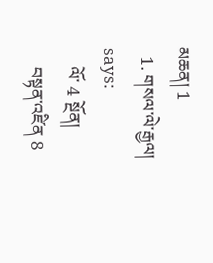མཆན། 1
  1. གསལ་ལེ་རྒྱལ། says:
    ལོ་ 4 སྔོན།
    བསྟན་འཛིན 8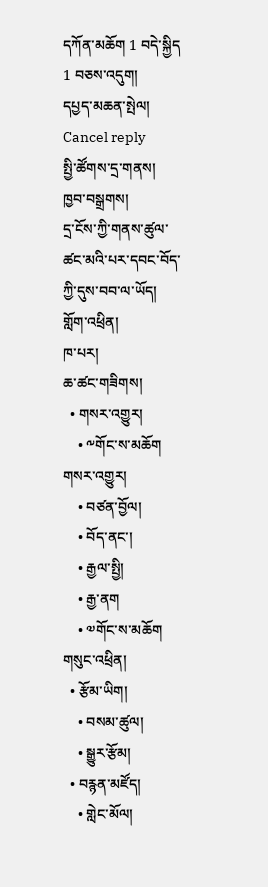དཀོན་མཆོག 1 བདེ་སྐྱིད 1 བཅས་འདུག།
དཔྱད་མཆན་སྤེལ། Cancel reply
སྤྱི་ཚོགས་དྲ་གནས།
ཁྱབ་བསྒྲགས།
དྲ་ངོས་ཀྱི་གནས་ཚུལ་ཚང་མའི་པར་དབང་བོད་ཀྱི་དུས་བབ་ལ་ཡོད།
གློག་འཕྲིན།
ཁ་པར།
ཆ་ཚང་གཟིགས།
  • གསར་འགྱུར།
    • ༸གོང་ས་མཆོག གསར་འགྱུར།
    • བཙན་བྱོལ།
    • བོད་ནང་།
    • རྒྱལ་སྤྱི།
    • རྒྱ་ནག
    • ༧གོང་ས་མཆོག གསུང་འཕྲིན།
  • རྩོམ་ཡིག།
    • བསམ་ཚུལ།
    • སྒྱུར་རྩོམ།
  • བརྙན་མཛོད།
    • གླེང་མོལ།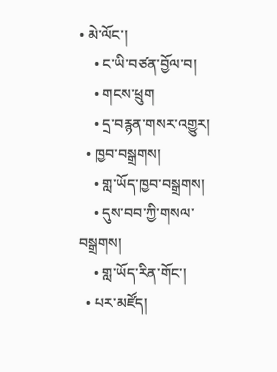• མེ་ལོང་།
    • ང་ཡི་བཙན་བྱོལ་བ།
    • གངས་ཕྲུག
    • དྲ་བརྙན་གསར་འགྱུར།
  • ཁྱབ་བསྒྲགས།
    • གླ་ཡོད་ཁྱབ་བསྒྲགས།
    • དུས་བབ་ཀྱི་གསལ་བསྒྲགས།
    • གླ་ཡོད་རིན་གོང་།
  • པར་མཛོད།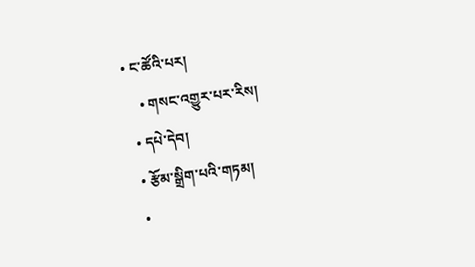• ང་ཚོའི་པར།
    • གསང་འགྱུར་པར་རིས།
  • དཔེ་དེབ།
  • རྩོམ་སྒྲིག་པའི་གཏམ།
  •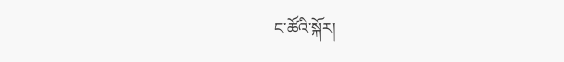ང་ཚོའི་སྐོར།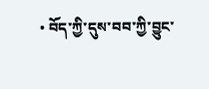• བོད་ཀྱི་དུས་བབ་ཀྱི་བྱུང་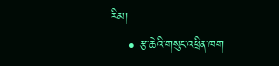རིམ།
    • རྩ་ཆེའི་གསུང་འཕྲིན་ཁག